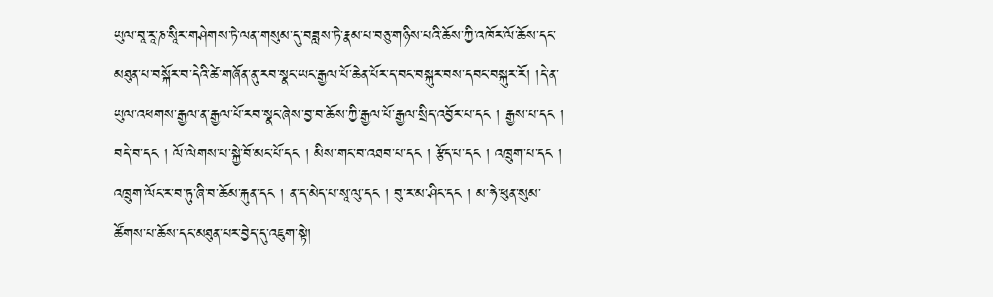ཡུལ་བཱ་རཱ་ཎ་སཱིར་གཤེགས་ཏེ་ལན་གསུམ་དུ་བཟླས་ཏེ་རྣམ་པ་བཅུ་གཉིས་པའི་ཆོས་ཀྱི་འཁོར་ལོ་ཆོས་དང་མཐུན་པ་བསྐོར་བ་དེའི་ཚེ་གཞོན་ནུ་རབ་སྣང་ཡང་རྒྱལ་པོ་ཆེན་པོར་ད་བང་བསྐུར་བས་དབང་བསྐུར་རོ། །དེ་ན་ཡུལ་འཕགས་རྒྱལ་ན་རྒྱལ་པོ་རབ་སྣང་ཞེས་བྱ་བ་ཆོས་ཀྱི་རྒྱལ་པོ་རྒྱལ་སྲིད་འབྱོར་པ་དང ། རྒྱས་པ་དང ། བདེ་བ་དང ། ལོ་ལེགས་པ་སྐྱེ་བོ་མང་པོ་དང ། མིས་གང་བ་འཐབ་པ་དང ། རྩོད་པ་དང ། འཁྲུག་པ་དང ། འཁྲུག་ལོང་ར་བ་ཏུ་ཞི་བ་ཆོམ་རྐུན་དང ། ན་ད་མེད་པ་སཱ་ལུ་དང ། བུ་ར་མ་ཤིང་དང ། མ་ཧེ་ཕུན་སུམ་ཚོགས་པ་ཆོས་དང་མཐུན་པར་བྱེད་དུ་འཇུག་སྟེ།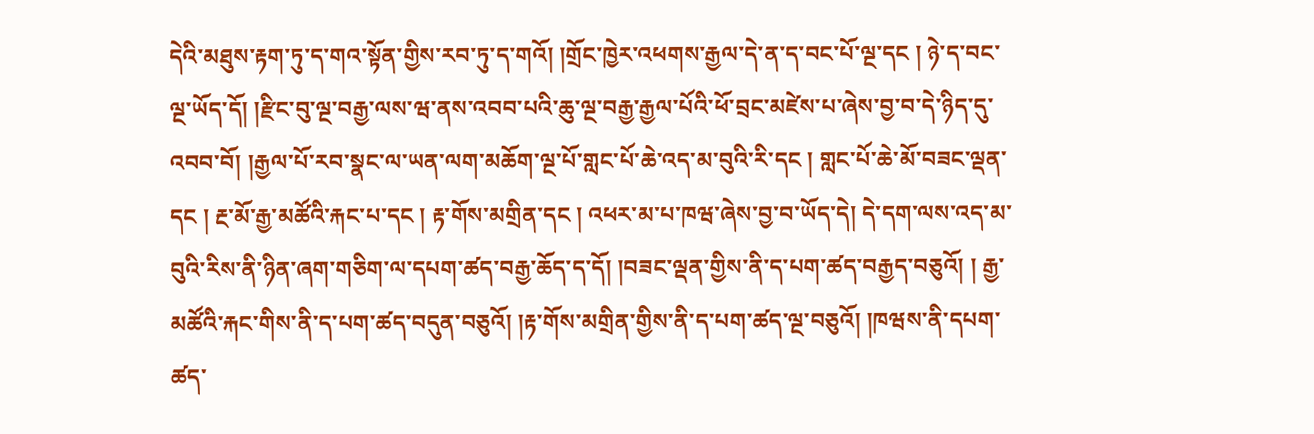དེའི་མཐུས་རྟག་ཏུ་ད་གའ་སྟོན་གྱིས་རབ་ཏུ་ད་གའོ། །གྲོང་ཁྱེར་འཕགས་རྒྱལ་དེ་ན་ད་བང་པོ་ལྔ་དང ། ཉེ་ད་བང་ལྔ་ཡོད་དོ། །རྫིང་བུ་ལྔ་བརྒྱ་ལས་ཝ་ནས་འབབ་པའི་ཆུ་ལྔ་བརྒྱ་རྒྱལ་པོའི་ཕོ་བྲང་མཛེས་པ་ཞེས་བྱ་བ་དེ་ཉིད་དུ་འབབ་བོ། །རྒྱལ་པོ་རབ་སྣང་ལ་ཡན་ལག་མཆོག་ལྔ་པོ་གླང་པོ་ཆེ་འད་མ་བུའི་རི་དང ། གླང་པོ་ཆེ་མོ་བཟང་ལྡན་དང ། རྔ་མོ་རྒྱ་མཚོའི་རྐང་པ་དང ། རྟ་གོས་མགྲིན་དང ། འཕར་མ་པ་ཁཝ་ཞེས་བྱ་བ་ཡོད་དེ། དེ་དག་ལས་འད་མ་བུའི་རིས་ནི་ཉིན་ཞག་གཅིག་ལ་དཔག་ཚད་བརྒྱ་ཆོད་ད་དོ། །བཟང་ལྡན་གྱིས་ནི་ད་པག་ཚད་བརྒྱད་བཅུའོ། ། རྒྱ་མཚོའི་རྐང་གིས་ནི་ད་པག་ཚད་བདུན་བཅུའོ། །རྟ་གོས་མགྲིན་གྱིས་ནི་ད་པག་ཚད་ལྔ་བཅུའོ། །ཁཝས་ནི་དཔག་ཚད་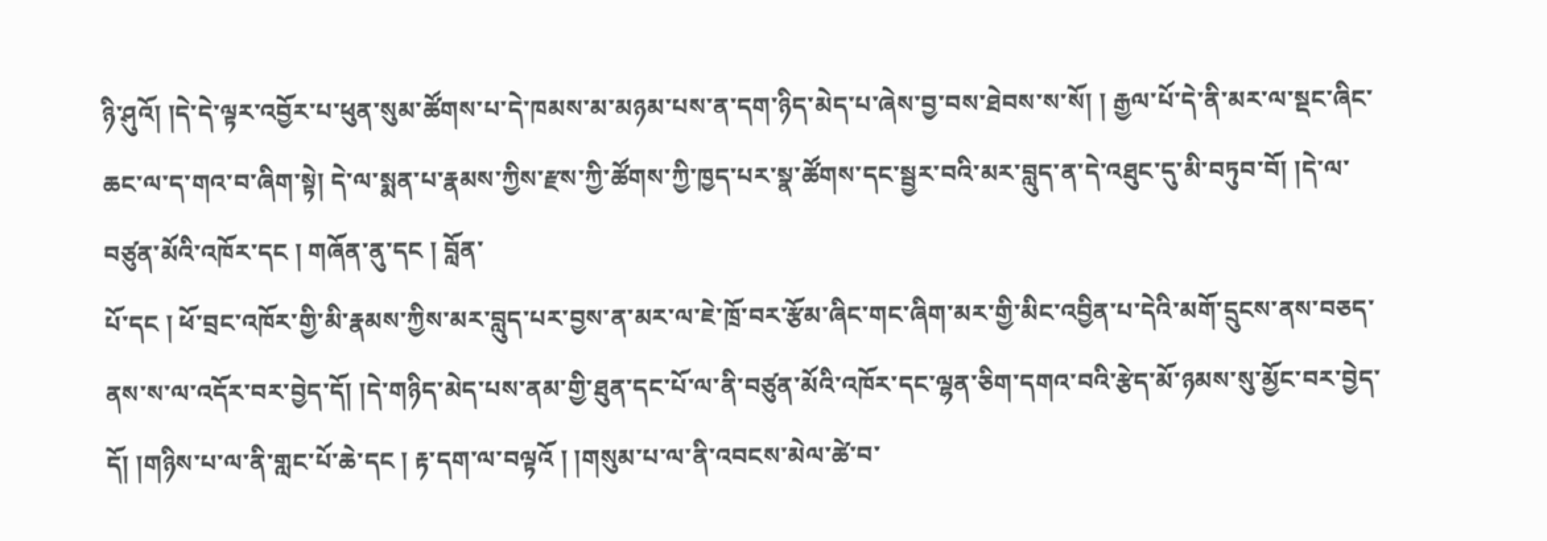ཉི་ཤུའོ། །དེ་དེ་ལྟར་འབྱོར་པ་ཕུན་སུམ་ཚོགས་པ་དེ་ཁམས་མ་མཉམ་པས་ན་དག་ཉིད་མེད་པ་ཞེས་བྱ་བས་ཐེབས་ས་སོ། ། རྒྱལ་པོ་དེ་ནི་མར་ལ་སྡང་ཞིང་ཆང་ལ་ད་གའ་བ་ཞིག་སྟེ། དེ་ལ་སྨན་པ་རྣམས་ཀྱིས་རྫས་ཀྱི་ཚོགས་ཀྱི་ཁྱད་པར་སྣ་ཚོགས་དང་སྦྱར་བའི་མར་བླུད་ན་དེ་འཐུང་དུ་མི་བཏུབ་བོ། །དེ་ལ་བཙུན་མོའི་འཁོར་དང ། གཞོན་ནུ་དང ། བློན་
པོ་དང ། ཕོ་བྲང་འཁོར་གྱི་མི་རྣམས་ཀྱིས་མར་བླུད་པར་བྱས་ན་མར་ལ་ཇེ་ཁྲོ་བར་རྩོམ་ཞིང་གང་ཞིག་མར་གྱི་མིང་འབྱིན་པ་དེའི་མགོ་དྲུངས་ནས་བཅད་ནས་ས་ལ་འདོར་བར་བྱེད་དོ། །དེ་གཉིད་མེད་པས་ནམ་གྱི་ཐུན་དང་པོ་ལ་ནི་བཙུན་མོའི་འཁོར་དང་ལྷན་ཅིག་དགའ་བའི་རྩེད་མོ་ཉམས་སུ་མྱོང་བར་བྱེད་དོ། །གཉིས་པ་ལ་ནི་གླང་པོ་ཆེ་དང ། རྟ་དག་ལ་བལྟའོ ། །གསུམ་པ་ལ་ནི་འབངས་མེལ་ཚེ་བ་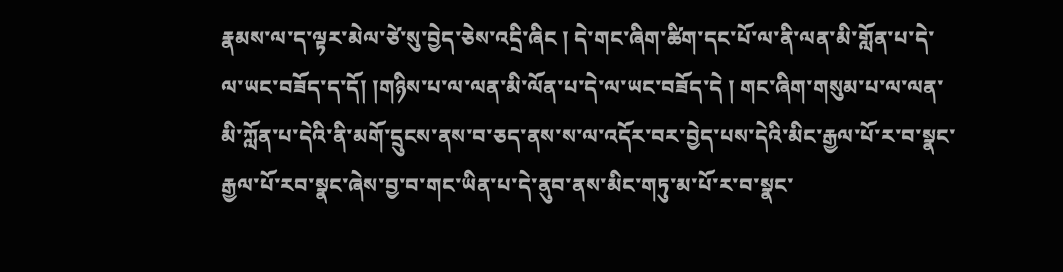རྣམས་ལ་ད་ལྟར་མེལ་ཙེ་སུ་བྱེད་ཅེས་འདྲི་ཞིང ། དེ་གང་ཞིག་ཚིག་དང་པོ་ལ་ནི་ལན་མི་གློན་པ་དེ་ལ་ཡང་བཟོད་ད་དོ། །གཉིས་པ་ལ་ལན་མི་ལོན་པ་དེ་ལ་ཡང་བཟོད་དེ ། གང་ཞིག་གསུམ་པ་ལ་ལན་མི་ཀློན་པ་དེའི་ནི་མགོ་དྲུངས་ནས་བ་ཅད་ནས་ས་ལ་འདོར་བར་བྱེད་པས་དེའི་མིང་རྒྱལ་པོ་ར་བ་སྣང་རྒྱལ་པོ་རབ་སྣང་ཞེས་བྱ་བ་གང་ཡིན་པ་དེ་ནུབ་ནས་མིང་གཏུ་མ་པོ་ར་བ་སྣང་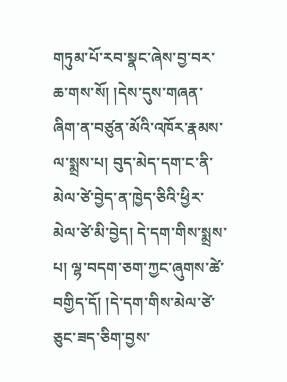གཏུམ་པོ་རབ་སྣང་ཞེས་བྱ་བར་ཆ་གས་སོ། །དེས་དུས་གཞན་ཞིག་ན་བཙུན་མོའི་འཁོར་རྣམས་ལ་སྨྲས་པ། བུད་མེད་དག་ང་ནི་མེལ་ཙེ་བྱེད་ན་ཁྱེད་ཅིའི་ཕྱིར་མེལ་ཙེ་མི་བྱེད། དེ་དག་གིས་སྨྲས་པ། ལྷ་བདག་ཅག་ཀྱང་ཞུགས་ཚེ་བགྱིད་དོ། །དེ་དག་གིས་མེལ་ཙེ་ཅུང་ཟད་ཅིག་བྱས་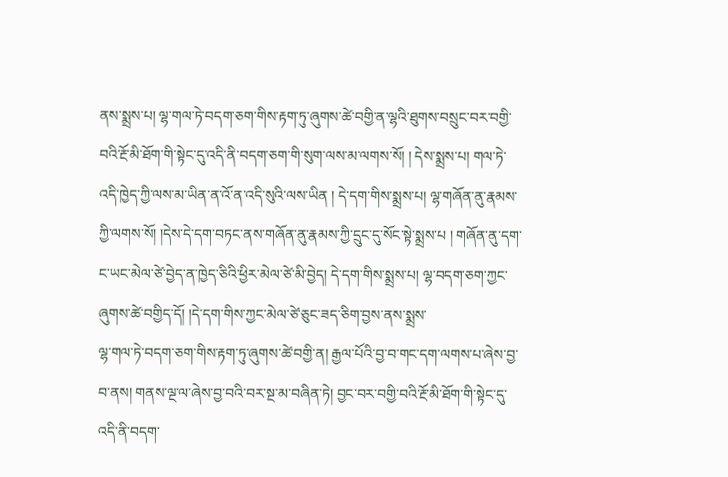ནས་སྨྲས་པ། ལྷ་གལ་ཏེ་བདག་ཅག་གིས་རྟག་ཏུ་ཞུགས་ཚེ་བགྱི་ན་ལྷའི་ཐུགས་བསྲུང་བར་བགྱི་བའི་རྔོ་མི་ཐོག་གི་སྟེང་དུ་འདི་ནི་བདག་ཅག་གི་སུག་ལས་མ་ལགས་སོ། ། དེས་སྨྲས་པ། གལ་ཏེ་འདི་ཁྱེད་ཀྱི་ལས་མ་ཡིན་ན་འོ་ན་འདི་སུའི་ལས་ཡིན ། དེ་དག་གིས་སྨྲས་པ། ལྷ་གཞོན་ནུ་རྣམས་ཀྱི་ལགས་སོ། །དེས་དེ་དག་བཏང་ནས་གཞོན་ནུ་རྣམས་ཀྱི་དྲུང་དུ་སོང་སྟེ་སྨྲས་པ ། གཞོན་ནུ་དག་ང་ཡང་མེལ་ཙེ་བྱེད་ན་ཁྱེད་ཅིའི་ཕྱིར་མེལ་ཙེ་མི་བྱེད། དེ་དག་གིས་སྨྲས་པ། ལྷ་བདག་ཅག་ཀྱང་ཞུགས་ཚེ་བགྱིད་དོ། །དེ་དག་གིས་ཀྱང་མེལ་ཙེ་ཅུང་ཟད་ཅིག་བྱས་ནས་སྨྲས་
ལྷ་གལ་ཏེ་བདག་ཅག་གིས་རྟག་ཏུ་ཞུགས་ཚེ་བགྱི་ན། རྒྱལ་པོའི་བྱ་བ་གང་དག་ལགས་པ་ཞེས་བྱ་བ་ནས། གནས་ལྔ་ལ་ཞེས་བྱ་བའི་བར་སྔ་མ་བཞིན་ཏེ། བྱང་བར་བགྱི་བའི་རྔོ་མི་ཐོག་གི་སྟེང་དུ་འདི་ནི་བདག་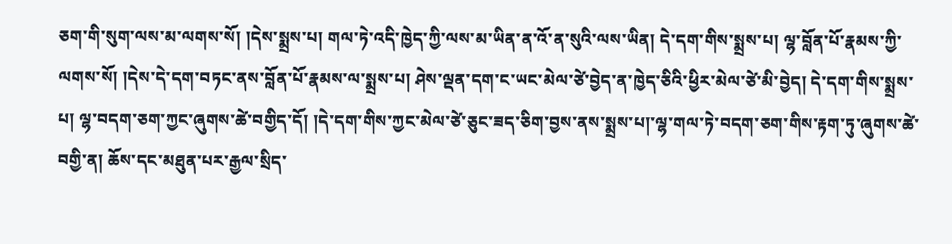ཅག་གི་སུག་ལས་མ་ལགས་སོ། །དེས་སྨྲས་པ། གལ་ཏེ་འདི་ཁྱེད་ཀྱི་ལས་མ་ཡིན་ན་འོ་ན་སུའི་ལས་ཡིན། དེ་དག་གིས་སྨྲས་པ། ལྷ་བློན་པོ་རྣམས་ཀྱི་ལགས་སོ། །དེས་དེ་དག་བཏང་ནས་བློན་པོ་རྣམས་ལ་སྨྲས་པ། ཤེས་ལྡན་དག་ང་ཡང་མེལ་ཙེ་བྱེད་ན་ཁྱེད་ཅིའི་ཕྱིར་མེལ་ཙེ་མི་བྱེད། དེ་དག་གིས་སྨྲས་པ། ལྷ་བདག་ཅག་ཀྱང་ཞུགས་ཚེ་བགྱིད་དོ། །དེ་དག་གིས་ཀྱང་མེལ་ཙེ་ཅུང་ཟད་ཅིག་བྱས་ནས་སྨྲས་པ།་ལྷ་གལ་ཏེ་བདག་ཅག་གིས་རྟག་ཏུ་ཞུགས་ཚེ་བགྱི་ན། ཆོས་དང་མཐུན་པར་རྒྱལ་སྲིད་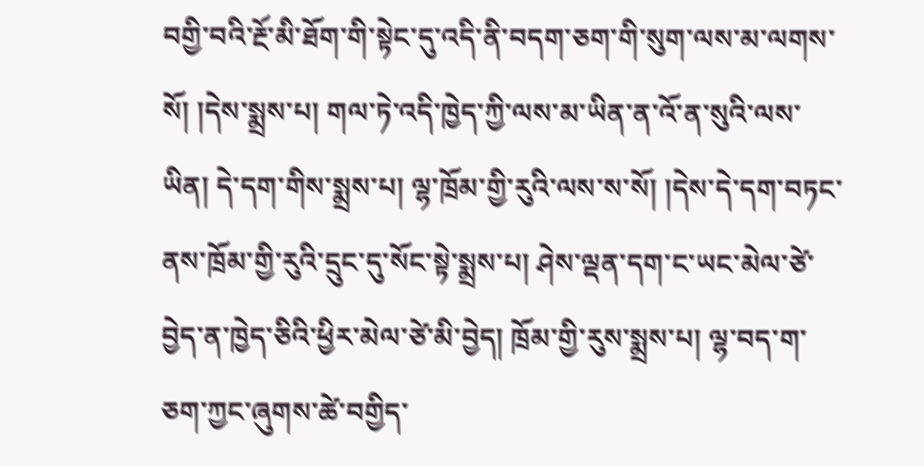བགྱི་བའི་རྔོ་མི་ཐོག་གི་སྟེང་དུ་འདི་ནི་བདག་ཅག་གི་སུག་ལས་མ་ལགས་སོ། །དེས་སྨྲས་པ། གལ་ཏེ་འདི་ཁྱེད་ཀྱི་ལས་མ་ཡིན་ན་འོ་ན་སུའི་ལས་ཡིན། དེ་དག་གིས་སྨྲས་པ། ལྷ་ཁྲོམ་གྱི་རུའི་ལས་ས་སོ། །དེས་དེ་དག་བཏང་ནས་ཁྲོམ་གྱི་རུའི་དྲུང་དུ་སོང་སྟེ་སྨྲས་པ། ཤེས་ལྡན་དག་ང་ཡང་མེལ་ཙེ་བྱེད་ན་ཁྱེད་ཅིའི་ཕྱིར་མེལ་ཙེ་མི་བྱེད། ཁྲོམ་གྱི་རུས་སྨྲས་པ། ལྷ་བད་ག་ཅག་ཀྱང་ཞུགས་ཚེ་བགྱིད་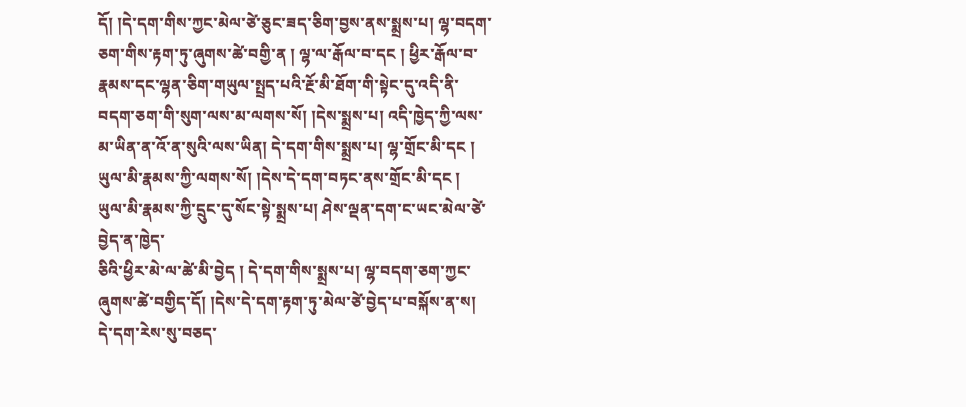དོ། །དེ་དག་གིས་ཀྱང་མེལ་ཙེ་ཅུང་ཟད་ཅིག་བྱས་ནས་སྨྲས་པ། ལྷ་བདག་ཅག་གིས་རྟག་ཏུ་ཞུགས་ཚེ་བགྱི་ན ། ལྷ་ལ་རྒོལ་བ་དང ། ཕྱིར་རྒོལ་བ་རྣམས་དང་ལྷན་ཅིག་གཡུལ་སྤྲད་པའི་རྔོ་མི་ཐོག་གི་སྟེང་དུ་འདི་ནི་བདག་ཅག་གི་སུག་ལས་མ་ལགས་སོ། །དེས་སྨྲས་པ། འདི་ཁྱེད་ཀྱི་ལས་མ་ཡིན་ན་འོ་ན་སུའི་ལས་ཡིན། དེ་དག་གིས་སྨྲས་པ། ལྷ་གྲོང་མི་དང ། ཡུལ་མི་རྣམས་ཀྱི་ལགས་སོ། །དེས་དེ་དག་བཏང་ནས་གྲོང་མི་དང ། ཡུལ་མི་རྣམས་ཀྱི་དྲུང་དུ་སོང་སྟེ་སྨྲས་པ། ཤེས་ལྡན་དག་ང་ཡང་མེལ་ཙེ་བྱེད་ན་ཁྱེད་
ཅིའི་ཕྱིར་མེ་ལ་ཚེ་མི་བྱེད ། དེ་དག་གིས་སྨྲས་པ། ལྷ་བདག་ཅག་ཀྱང་ཞུགས་ཚེ་བགྱིད་དོ། །དེས་དེ་དག་རྟག་ཏུ་མེལ་ཙེ་བྱེད་པ་བསྐོས་ན་ས། དེ་དག་རེས་སུ་བཅད་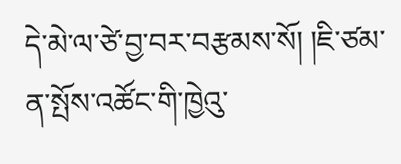དེ་མེ་ལ་ཙེ་བྱ་བར་བརྩམས་སོ། །ཇི་ཙམ་ན་སྤོས་འཚོང་གི་ཁྱེའུ་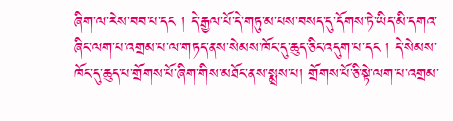ཞིག་ལ་རེས་བབ་པ་དང ། དེ་རྒྱལ་པོ་དེ་གཏུ་མ་པས་བསད་དུ་དོགས་ཏེ་ཡིད་མི་དགའ་ཞིང་ལག་པ་འགྲམ་པ་ལ་གཏད་ནས་སེམས་ཁོང་དུ་ཆུད་ཅིང་འདུག་པ་དང ། དེ་སེམས་ཁོང་དུ་ཆུད་པ་གྲོགས་པོ་ཞིག་གིས་མཐོང་ནས་སྨྲས་པ། གྲོགས་པོ་ཅི་སྟེ་ལག་པ་འགྲམ་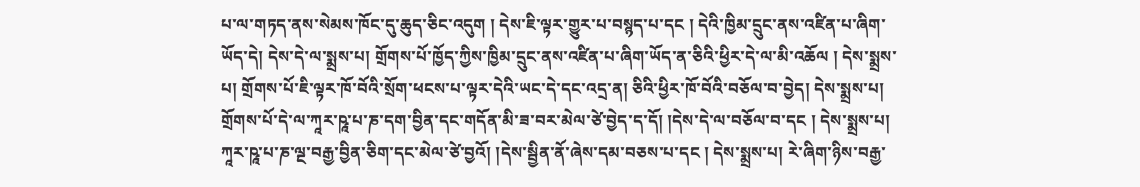པ་ལ་གཏད་ནས་སེམས་ཁོང་དུ་ཆུད་ཅིང་འདུག ། དེས་ཇི་ལྟར་གྱུར་པ་བསྙད་པ་དང ། དེའི་ཁྱིམ་དྲུང་ནས་འཛིན་པ་ཞིག་ཡོད་དེ། དེས་དེ་ལ་སྨྲས་པ། གྲོགས་པོ་ཁྱོད་ཀྱིས་ཁྱིམ་དྲུང་ནས་འཛིན་པ་ཞིག་ཡོད་ན་ཅིའི་ཕྱིར་དེ་ལ་མི་འཆོལ ། དེས་སྨྲས་པ། གྲོགས་པོ་ཇི་ལྟར་ཁོ་བོའི་སྲོག་ཕངས་པ་ལྟར་དེའི་ཡང་དེ་དང་འདྲ་ན། ཅིའི་ཕྱིར་ཁོ་བོའི་བཅོལ་བ་བྱེད། དེས་སྨྲས་པ། གྲོགས་པོ་དེ་ལ་ཀཱར་ཥཱ་པ་ཎ་དག་བྱིན་དང་གདོན་མི་ཟ་བར་མེལ་ཙེ་བྱེད་ད་དོ། །དེས་དེ་ལ་བཅོལ་བ་དང ། དེས་སྨྲས་པ། ཀཱར་ཥཱ་པ་ཎ་ལྔ་བརྒྱ་བྱིན་ཅིག་དང་མེལ་ཙེ་བྱའོ། །དེས་སྦྱིན་ནོ་ཞེས་དམ་བཅས་པ་དང ། དེས་སྨྲས་པ། རེ་ཞིག་ཉིས་བརྒྱ་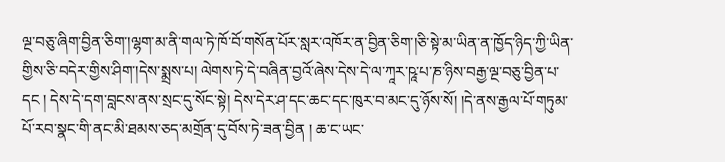ལྔ་བཅུ་ཞིག་བྱིན་ཅིག་།ལྷག་མ་ནི་གལ་ཏེ་ཁོ་བོ་གསོན་པོར་སླར་འཁོར་ན་བྱིན་ཅིག་།ཅི་སྟེ་མ་ཡིན་ན་ཁྱོད་ཉིད་ཀྱི་ཡིན་གྱིས་ཅི་བདེར་གྱིས་ཤིག་།དེས་སྨྲས་པ། ལེགས་ཏེ་དེ་བཞིན་བྱའོ་ཞེས་དེས་དེ་ལ་ཀཱར་ཥཱ་པ་ཎ་ཉིས་བརྒྱ་ལྔ་བཅུ་བྱིན་པ་དང ། དེས་དེ་དག་བླངས་ནས་སྲང་དུ་སོང་སྟེ། དེས་དེར་ཤ་དང་ཆང་དང་ཁུར་བ་མང་དུ་ཉོས་སོ། །དེ་ནས་རྒྱལ་པོ་གཏུམ་པོ་རབ་སྣང་གི་ནང་མི་ཐམས་ཅད་མགྲོན་དུ་བོས་ཏེ་ཟན་བྱིན ། ཆ་ང་ཡང་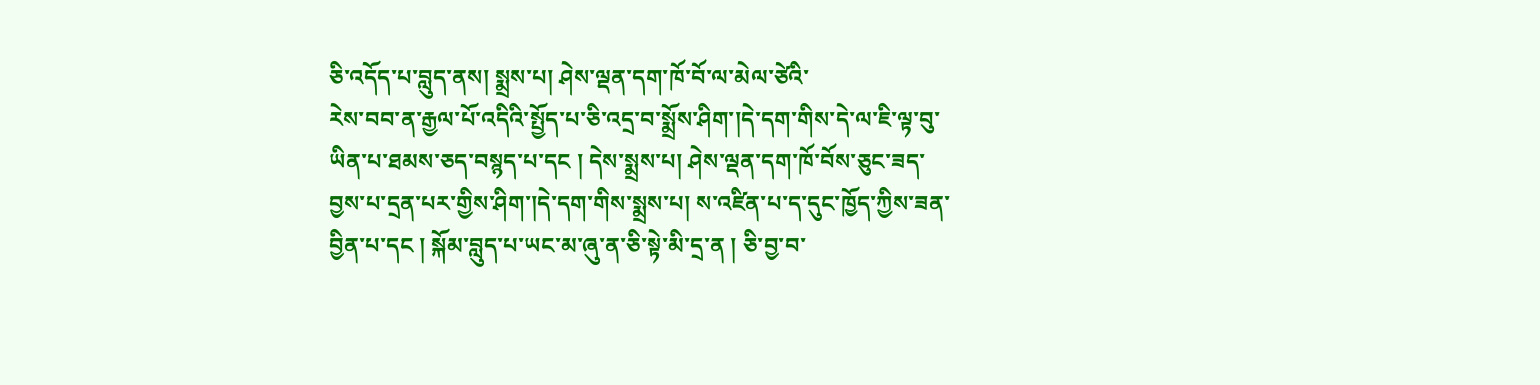ཅི་འདོད་པ་བླུད་ནས། སྨྲས་པ། ཤེས་ལྡན་དག་ཁོ་བོ་ལ་མེལ་ཙེའི་
རེས་བབ་ན་རྒྱལ་པོ་འདིའི་སྤྱོད་པ་ཅི་འདྲ་བ་སྨྲོས་ཤིག་།དེ་དག་གིས་དེ་ལ་ཇི་ལྟ་བུ་ཡིན་པ་ཐམས་ཅད་བསྙད་པ་དང ། དེས་སྨྲས་པ། ཤེས་ལྡན་དག་ཁོ་བོས་ཅུང་ཟད་བྱས་པ་དྲན་པར་གྱིས་ཤིག་།དེ་དག་གིས་སྨྲས་པ། ས་འཛིན་པ་ད་དུང་ཁྱོད་ཀྱིས་ཟན་བྱིན་པ་དང ། སྐོམ་བླུད་པ་ཡང་མ་ཞུ་ན་ཅི་སྟེ་མི་དྲ་ན ། ཅི་བྱ་བ་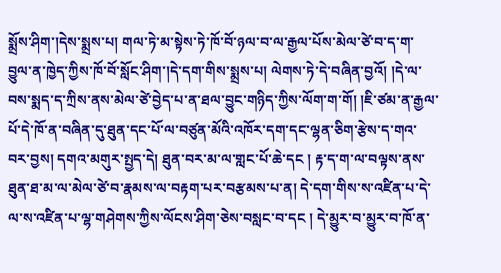སྨྲོས་ཤིག་།དེས་སྨྲས་པ། གལ་ཏེ་མ་སྟེས་ཏེ་ཁོ་བོ་ཉལ་བ་ལ་རྒྱལ་པོས་མེལ་ཙེ་བ་ད་ག་བྱུལ་ན་ཁྱེད་ཀྱིས་ཁོ་བོ་སློང་ཤིག་།དེ་དག་གིས་སྨྲས་པ། ལེགས་ཏེ་དེ་བཞིན་བྱའོ། །དེ་ལ་བས་སྨད་ད་ཀྲིས་ནས་མེལ་ཙེ་བྱེད་པ་ན་ཐལ་བྱུང་གཉིད་ཀྱིས་ལོག་ག་གོ། །ཇི་ཙམ་ན་རྒྱལ་པོ་དེ་ཁོ་ན་བཞིན་དུ་ཐུན་དང་པོ་ལ་བཙུན་མོའི་འཁོར་དག་དང་ལྷན་ཅིག་རྩེས་ད་གའ་བར་བྱས། དགའ་མགུར་སྤྱད་དེ། ཐུན་བར་མ་ལ་གླང་པོ་ཆེ་དང ། རྟ་ད་ག་ལ་བལྟས་ནས་ཐུན་ཐ་མ་ལ་མེལ་ཙེ་བ་རྣམས་ལ་བརྟག་པར་བརྩམས་པ་ན། དེ་དག་གིས་ས་འཛིན་པ་དེ་ལ་ས་འཛིན་པ་ལྷ་གཤེགས་ཀྱིས་ལོངས་ཤིག་ཅེས་བསླང་བ་དང ། དེ་མྱུར་བ་མྱུར་བ་ཁོ་ན་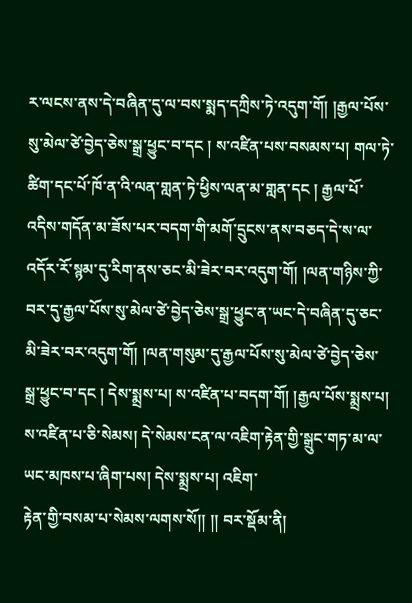ར་ལངས་ནས་དེ་བཞིན་དུ་ལ་བས་སྨད་དཀྲིས་ཏེ་འདུག་གོ། །རྒྱལ་པོས་སུ་མེལ་ཙེ་བྱེད་ཅེས་སྒྲ་ཕྱུང་བ་དང ། ས་འཛིན་པས་བསམས་པ། གལ་ཏེ་ཚིག་དང་པོ་ཁོ་ན་འི་ལན་གླན་ཏེ་ཕྱིས་ལན་མ་གླན་དང ། རྒྱལ་པོ་འདིས་གདོན་མ་ཟོས་པར་བདག་གི་མགོ་དྲུངས་ནས་བཅད་དེ་ས་ལ་འདོར་རོ་སྙམ་དུ་རིག་ནས་ཅང་མི་ཟེར་བར་འདུག་གོ། །ལན་གཉིས་ཀྱི་བར་དུ་རྒྱལ་པོས་སུ་མེལ་ཙེ་བྱེད་ཅེས་སྒྲ་ཕྱུང་ན་ཡང་དེ་བཞིན་དུ་ཅང་མི་ཟེར་བར་འདུག་གོ། །ལན་གསུམ་དུ་རྒྱལ་པོས་སུ་མེལ་ཙེ་བྱེད་ཅེས་སྒྲ་ཕྱུང་བ་དང ། དེས་སྨྲས་པ། ས་འཛིན་པ་བདག་གོ། །རྒྱལ་པོས་སྨྲས་པ། ས་འཛིན་པ་ཅི་སེམས། དེ་སེམས་ངན་ལ་འཇིག་རྟེན་གྱི་སྒྲུང་གཏ་མ་ལ་ཡང་མཁས་པ་ཞིག་པས། དེས་སྨྲས་པ། འཇིག་
རྟེན་གྱི་བསམ་པ་སེམས་ལགས་སོ།། །། བར་སྡོམ་ནི།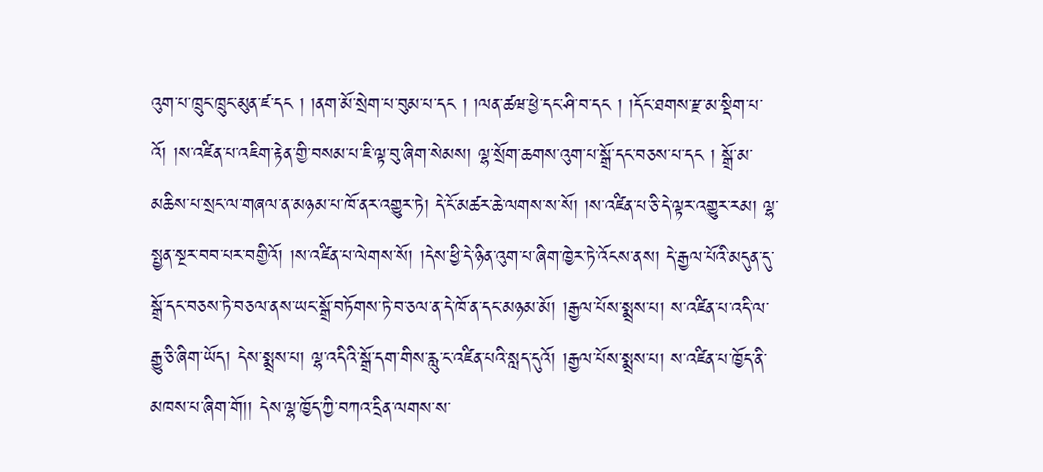འུག་པ་ཁྲུང་ཁྲུང་མུན་ཛ་དང ། །ནག་མོ་སྲེག་པ་བུམ་པ་དང ། །ལན་ཚཝ་ཕྱེ་དང་ཤི་བ་དང ། །དོང་ཐགས་རྫ་མ་སྡིག་པ་འོ། །ས་འཛིན་པ་འཇིག་རྟེན་གྱི་བསམ་པ་ཇི་ལྟ་བུ་ཞིག་སེམས། ལྷ་སྲོག་ཆགས་འུག་པ་སྒྲོ་དང་བཅས་པ་དང ། སྒྲོ་མ་མཆིས་པ་སྲང་ལ་གཞལ་ན་མཉམ་པ་ཁོ་ནར་འགྱུར་ཏེ། དེ་ངོ་མཚར་ཆེ་ལགས་ས་སོ། །ས་འཛིན་པ་ཅི་དེ་ལྟར་འགྱུར་རམ། ལྷ་སྤྱན་སྔར་བབ་པར་བགྱིའོ། །ས་འཛིན་པ་ལེགས་སོ། །དེས་ཕྱི་དེ་ཉིན་འུག་པ་ཞིག་ཁྱེར་ཏེ་འོངས་ནས། དེ་རྒྱལ་པོའི་མདུན་དུ་སྒྲོ་དང་བཅས་ཏེ་བཅལ་ནས་ཡང་སྒྲོ་བཏོགས་ཏེ་བ་ཅལ་ན་དེ་ཁོ་ན་དང་མཉམ་མོ། །རྒྱལ་པོས་སྨྲས་པ། ས་འཛིན་པ་འདི་ལ་རྒྱུ་ཅི་ཞིག་ཡོད། དེས་སྨྲས་པ། ལྷ་འདིའི་སྒྲོ་དག་གིས་རླུ་ང་འཛིན་པའི་སླད་དུའོ། །རྒྱལ་པོས་སྨྲས་པ། ས་འཛིན་པ་ཁྱོད་ནི་མཁས་པ་ཞིག་གོ།། དེས་ལྷ་ཁྱོད་ཀྱི་བཀའ་དྲིན་ལགས་ས་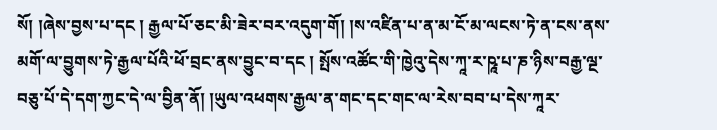སོ། །ཞེས་བྱས་པ་དང ། རྒྱལ་པོ་ཅང་མི་ཟེར་བར་འདུག་གོ། །ས་འཛིན་པ་ན་མ་ངོ་མ་ལངས་ཏེ་ན་ངས་ནས་མགོ་ལ་བྱུགས་ཏེ་རྒྱལ་པོའི་ཕོ་བྲང་ནས་བྱུང་བ་དང ། སྤོས་འཚོང་གི་ཁྱེའུ་དེས་ཀཱ་ར་ཥཱ་པ་ཎ་ཉིས་བརྒྱ་ལྔ་བཅུ་པོ་དེ་དག་ཀྱང་དེ་ལ་བྱིན་ནོ། །ཡུལ་འཕགས་རྒྱལ་ན་གང་དང་གང་ལ་རེས་བབ་པ་དེས་ཀཱར་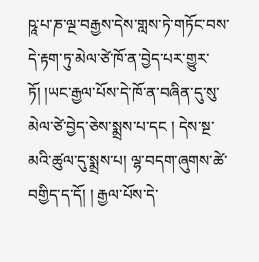ཥཱ་པ་ཎ་ལྔ་བརྒྱས་དེས་གླས་ཏེ་གཏོང་བས་དེ་རྟག་ཏུ་མེལ་ཙེ་ཁོ་ན་བྱེད་པར་གྱུར་ཏོ། །ཡང་རྒྱལ་པོས་དེ་ཁོ་ན་བཞིན་དུ་སུ་མེལ་ཙེ་བྱེད་ཅེས་སྨྲས་པ་དང ། དེས་སྔ་མའི་ཚུལ་དུ་སྨྲས་པ། ལྷ་བདག་ཞུགས་ཚེ་བགྱིད་ད་དོ། ། རྒྱལ་པོས་དེ་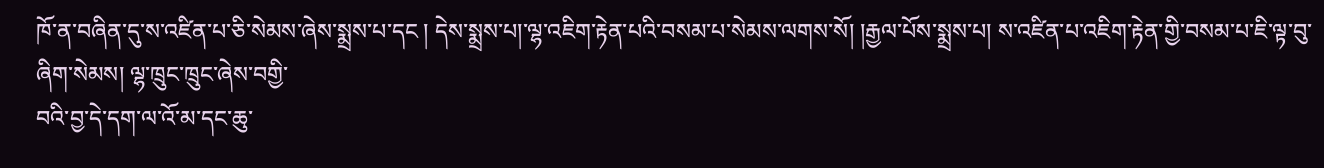ཁོ་ན་བཞིན་དུ་ས་འཛིན་པ་ཅི་སེམས་ཞེས་སྨྲས་པ་དང ། དེས་སྨྲས་པ།་ལྷ་འཇིག་རྟེན་པའི་བསམ་པ་སེམས་ལགས་སོ། །རྒྱལ་པོས་སྨྲས་པ། ས་འཛིན་པ་འཇིག་རྟེན་གྱི་བསམ་པ་ཇི་ལྟ་བུ་ཞིག་སེམས། ལྷ་ཁྲུང་ཁྲུང་ཞེས་བགྱི་
བའི་བྱ་དེ་དག་ལ་འོ་མ་དང་ཆུ་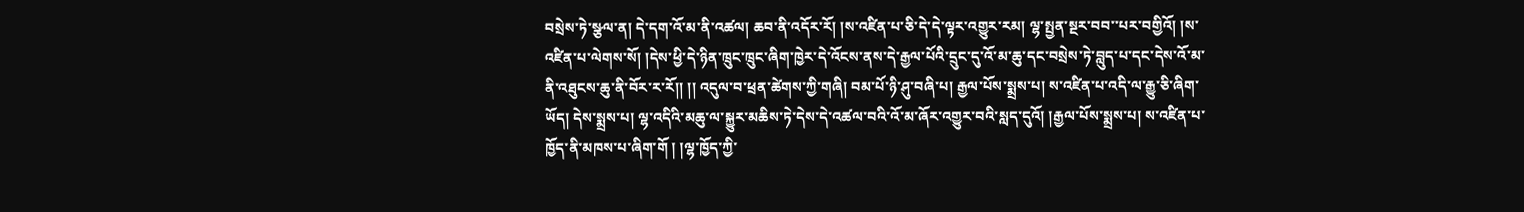བསྲེས་ཏེ་སྩལ་ན། དེ་དག་འོ་མ་ནི་འཚལ། ཆབ་ནི་འདོར་རོ། །ས་འཛིན་པ་ཅི་དེ་དེ་ལྟར་འགྱུར་རམ། ལྷ་སྤྱན་སྔར་བབ་་པར་བགྱིའོ། །ས་འཛིན་པ་ལེགས་སོ། །དེས་ཕྱི་དེ་ཉིན་ཁྲུང་ཁྲུང་ཞིག་ཁྱེར་དེ་འོངས་ནས་དེ་རྒྱལ་པོའི་དྲུང་དུ་འོ་མ་ཆུ་དང་བསྲེས་ཏེ་བླུད་པ་དང་དེས་འོ་མ་ནི་འཐུངས་ཆུ་ནི་བོར་ར་རོ།། །། འདུལ་བ་ཕྲན་ཚེགས་ཀྱི་གཞི། བམ་པོ་ཉི་ཤུ་བཞི་པ། རྒྱལ་པོས་སྨྲས་པ། ས་འཛིན་པ་འདི་ལ་རྒྱུ་ཅི་ཞིག་ཡོད། དེས་སྨྲས་པ། ལྷ་འདིའི་མཆུ་ལ་སྐྱུར་མཆིས་ཏེ་དེས་དེ་འཚལ་བའི་འོ་མ་ཞོར་འགྱུར་བའི་སླད་དུའོ། །རྒྱལ་པོས་སྨྲས་པ། ས་འཛིན་པ་ཁྱོད་ནི་མཁས་པ་ཞིག་གོ ། །ལྷ་ཁྱོད་ཀྱི་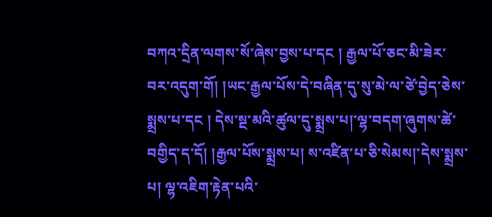བཀའ་དྲིན་ལགས་སོ་ཞེས་བྱས་པ་དང ། རྒྱལ་པོ་ཅང་མི་ཟེར་བར་འདུག་གོ། །ཡང་རྒྱལ་པོས་དེ་བཞིན་དུ་སུ་མེ་ལ་ཙེ་བྱེད་ཅེས་སྨྲས་པ་དང ། དེས་སྔ་མའི་ཚུལ་དུ་སྨྲས་པ།་ལྷ་བདག་ཞུགས་ཚེ་བགྱིད་ད་དོ། །རྒྱལ་པོས་སྨྲས་པ། ས་འཛིན་པ་ཅི་སེམས།་དེས་སྨྲས་པ། ལྷ་འཇིག་རྟེན་པའི་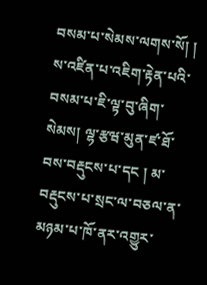བསམ་པ་སེམས་ལགས་སོ། ། ས་འཛིན་པ་འཇིག་རྟེན་པའི་བསམ་པ་ཇི་ལྟ་བུ་ཞིག་སེམས། ལྷ་རྩཝ་མུན་ཛ་ཐོ་བས་བརྡུངས་པ་དང ། མ་བརྡུངས་པ་སྲང་ལ་བཅལ་ན་མཉམ་པ་ཁོ་ནར་འགྱུར་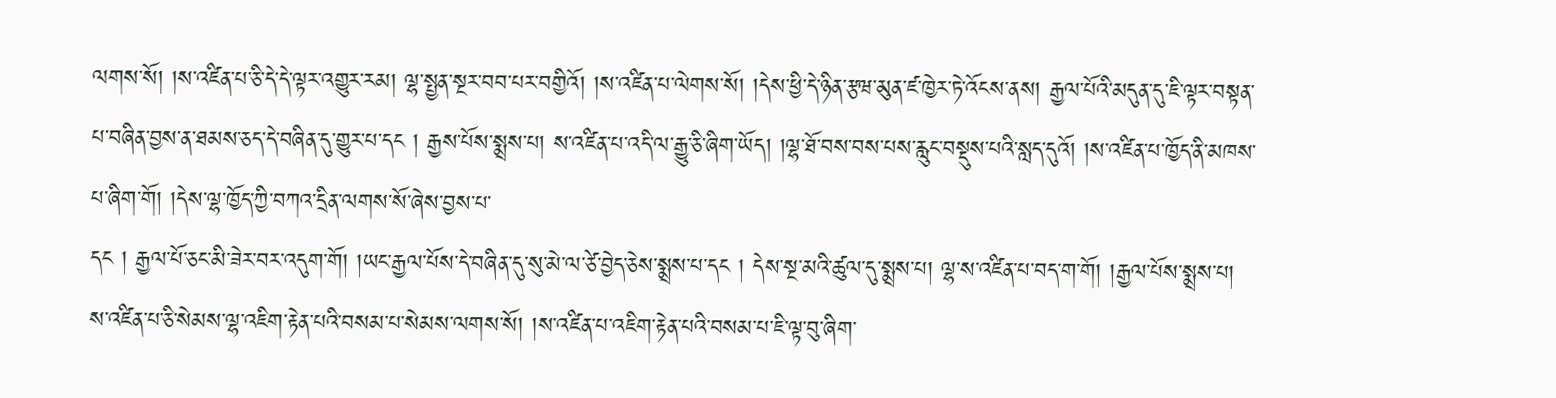ལགས་སོ། །ས་འཛིན་པ་ཅི་དེ་དེ་ལྟར་འགྱུར་རམ། ལྷ་སྤྱན་སྔར་བབ་པར་བགྱིའོ། །ས་འཛིན་པ་ལེགས་སོ། །དེས་ཕྱི་དེ་ཉིན་རྩཝ་མུན་ཛ་ཁྱེར་ཏེ་འོངས་ནས། རྒྱལ་པོའི་མདུན་དུ་ཇི་ལྟར་བསྟན་པ་བཞིན་བྱས་ན་ཐམས་ཅད་དེ་བཞིན་དུ་གྱུར་པ་དང ། རྒྱས་པོས་སྨྲས་པ། ས་འཛིན་པ་འདི་ལ་རྒྱུ་ཅི་ཞིག་ཡོད། །ལྷ་ཐོ་བས་བས་པས་རླུང་བསྡུས་པའི་སླད་དུའོ། །ས་འཛིན་པ་ཁྱོད་ནི་མཁས་པ་ཞིག་གོ། །དེས་ལྷ་ཁྱོད་ཀྱི་བཀའ་དྲིན་ལགས་སོ་ཞེས་བྱས་པ་
དང ། རྒྱལ་པོ་ཅང་མི་ཟེར་བར་འདུག་གོ། །ཡང་རྒྱལ་པོས་དེ་བཞིན་དུ་སུ་མེ་ལ་ཙེ་བྱེད་ཅེས་སྨྲས་པ་དང ། དེས་སྔ་མའི་ཚུལ་དུ་སྨྲས་པ། ལྷ་ས་འཛིན་པ་བད་ག་གོ། །རྒྱལ་པོས་སྨྲས་པ། ས་འཛིན་པ་ཅི་སེམས་ལྷ་འཇིག་རྟེན་པའི་བསམ་པ་སེམས་ལགས་སོ། །ས་འཛིན་པ་འཇིག་རྟེན་པའི་བསམ་པ་ཇི་ལྟ་བུ་ཞིག་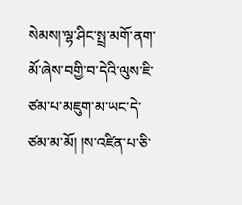སེམས།་ལྷ་ཤིང་སྤྲ་མགོ་ནག་མོ་ཞེས་བགྱི་བ་དེའི་ལུས་ཇི་ཙམ་པ་མཇུག་མ་ཡང་དེ་ཙམ་མ་མོ། །ས་འཛིན་པ་ཅི་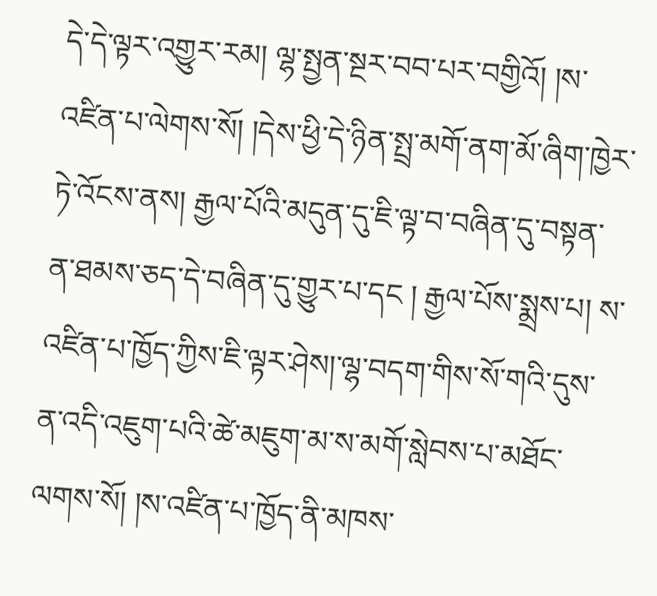དེ་དེ་ལྟར་འགྱུར་རམ། ལྷ་སྤྱན་སྔར་བབ་པར་བགྱིའོ། །ས་འཛིན་པ་ལེགས་སོ། །དེས་ཕྱི་དེ་ཉིན་སྤྲ་མགོ་ནག་མོ་ཞིག་ཁྱེར་ཏེ་འོངས་ནས། རྒྱལ་པོའི་མདུན་དུ་ཇི་ལྟ་བ་བཞིན་དུ་བསྟན་ན་ཐམས་ཅད་དེ་བཞིན་དུ་གྱུར་པ་དང ། རྒྱལ་པོས་སྨྲས་པ། ས་འཛིན་པ་ཁྱོད་ཀྱིས་ཇི་ལྟར་ཤེས།་ལྷ་བདག་གིས་སོ་གའི་དུས་ན་འདི་འཇུག་པའི་ཚེ་མཇུག་མ་ས་མགོ་སླེབས་པ་མཐོང་ལགས་སོ། །ས་འཛིན་པ་ཁྱོད་ནི་མཁས་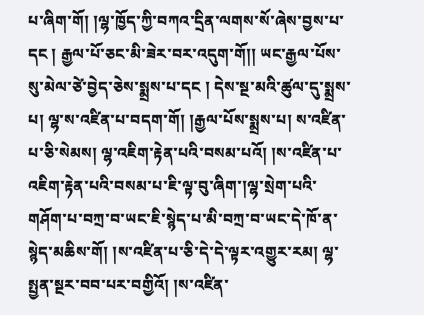པ་ཞིག་གོ། །ལྷ་ཁྱོད་ཀྱི་བཀའ་དྲིན་ལགས་སོ་ཞེས་བྱས་པ་དང ། རྒྱལ་པོ་ཅང་མི་ཟེར་བར་འདུག་གོ།། ཡང་རྒྱལ་པོས་སུ་མེལ་ཙེ་བྱེད་ཅེས་སྨྲས་པ་དང ། དེས་སྔ་མའི་ཚུལ་དུ་སྨྲས་པ། ལྷ་ས་འཛིན་པ་བདག་གོ། །རྒྱལ་པོས་སྨྲས་པ། ས་འཛིན་པ་ཅི་སེམས། ལྷ་འཇིག་རྟེན་པའི་བསམ་པའོ། །ས་འཛིན་པ་འཇིག་རྟེན་པའི་བསམ་པ་ཇི་ལྟ་བུ་ཞིག་།ལྷ་སྲེག་པའི་གཤོག་པ་བཀྲ་བ་ཡང་ཇི་སྙེད་པ་མི་བཀྲ་བ་ཡང་དེ་ཁོ་ན་སྙེད་མཆིས་གོ། །ས་འཛིན་པ་ཅི་དེ་དེ་ལྟར་འགྱུར་རམ། ལྷ་སྤྱན་སྔར་བབ་པར་བགྱིའོ། །ས་འཛིན་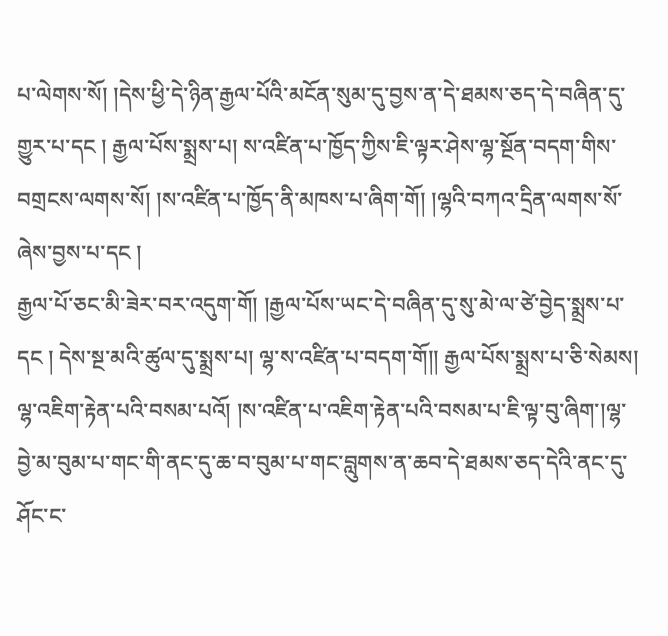པ་ལེགས་སོ། །དེས་ཕྱི་དེ་ཉིན་རྒྱལ་པོའི་མངོན་སུམ་དུ་བྱས་ན་དེ་ཐམས་ཅད་དེ་བཞིན་དུ་གྱུར་པ་དང ། རྒྱལ་པོས་སྨྲས་པ། ས་འཛིན་པ་ཁྱོད་ཀྱིས་ཇི་ལྟར་ཤེས་ལྷ་སྔོན་བདག་གིས་བགྲངས་ལགས་སོ། །ས་འཛིན་པ་ཁྱོད་ནི་མཁས་པ་ཞིག་གོ། །ལྷའི་བཀའ་དྲིན་ལགས་སོ་ཞེས་བྱས་པ་དང །
རྒྱལ་པོ་ཅང་མི་ཟེར་བར་འདུག་གོ། །རྒྱལ་པོས་ཡང་དེ་བཞིན་དུ་སུ་མེ་ལ་ཙེ་བྱེད་སྨྲས་པ་དང ། དེས་སྔ་མའི་ཚུལ་དུ་སྨྲས་པ། ལྷ་ས་འཛིན་པ་བདག་གོ།། རྒྱལ་པོས་སྨྲས་པ་ཅི་སེམས། ལྷ་འཇིག་རྟེན་པའི་བསམ་པའོ། །ས་འཛིན་པ་འཇིག་རྟེན་པའི་བསམ་པ་ཇི་ལྟ་བུ་ཞིག་།ལྷ་བྱེ་མ་བུམ་པ་གང་གི་ནང་དུ་ཆ་བ་བུམ་པ་གང་བླུགས་ན་ཆབ་དེ་ཐམས་ཅད་དེའི་ནང་དུ་ཤོང་ང་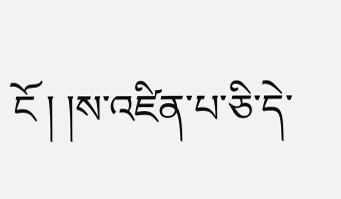ངོ ། །ས་འཛིན་པ་ཅི་དེ་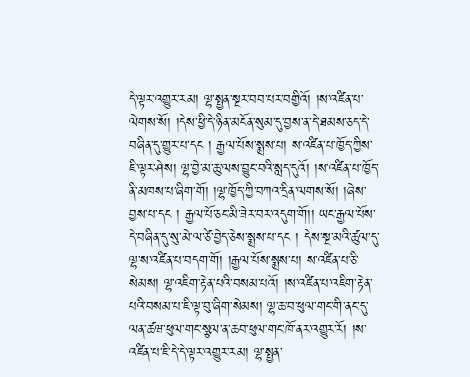དེ་ལྟར་འགྱུར་རམ། ལྷ་སྤྱན་སྔར་བབ་པར་བགྱིའོ། །ས་འཛིན་པ་ལེགས་སོ། །དེས་ཕྱི་དེ་ཉིན་མངོན་སུམ་དུ་བྱས་ན་དེ་ཐམས་ཅད་དེ་བཞིན་དུ་གྱུར་པ་དང ། རྒྱལ་པོས་སྨྲས་པ། ས་འཛིན་པ་ཁྱོད་ཀྱིས་ཇི་ལྟར་ཤེས། ལྷ་བྱེ་མ་ཆུ་ལས་བྱུང་བའི་སླད་དུའོ། །ས་འཛིན་པ་ཁྱོད་ནི་མཁས་པ་ཞིག་གོ། །ལྷ་ཁྱོད་ཀྱི་བཀའ་དྲིན་ལགས་སོ། །ཞེས་བྱས་པ་དང ། རྒྱལ་པོ་ཅང་མི་ཟེར་བར་འདུག་གོ།། ཡང་རྒྱལ་པོས་དེ་བཞིན་དུ་སུ་མེ་ལ་ཙེ་བྱེད་ཅེས་སྨྲས་པ་དང ། དེས་སྔ་མའི་ཚུལ་དུ་ལྷ་ས་འཛིན་པ་བདག་གོ། །རྒྱལ་པོས་སྨྲས་པ། ས་འཛིན་པ་ཅི་སེམས། ལྷ་འཇིག་རྟེན་པའི་བསམ་པའོ། །ས་འཛིན་པ་འཇིག་རྟེན་པའི་བསམ་པ་ཇི་ལྟ་བུ་ཞིག་སེམས། ལྷ་ཆ་བ་ཕུལ་གང་གི་ནང་དུ་ལན་ཚཝ་ཕུལ་གང་སྩལ་ན་ཆབ་ཕུལ་གང་ཁོ་ནར་འགྱུར་རོ། །ས་འཛིན་པ་ཇི་དེ་དེ་ལྟར་འགྱུར་རམ། ལྷ་སྤྱན་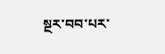སྔར་བབ་པར་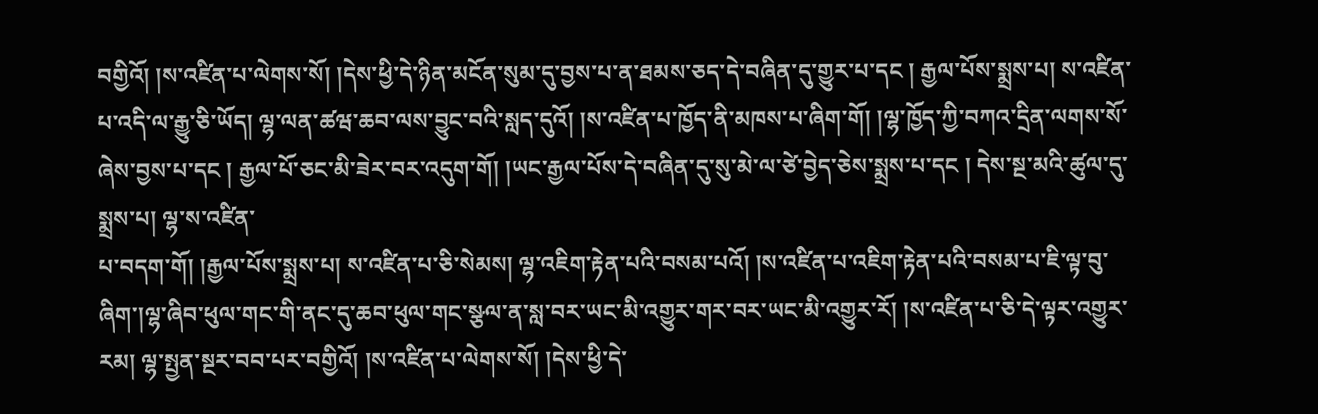བགྱིའོ། །ས་འཛིན་པ་ལེགས་སོ། །དེས་ཕྱི་དེ་ཉིན་མངོན་སུམ་དུ་བྱས་པ་ན་ཐམས་ཅད་དེ་བཞིན་དུ་གྱུར་པ་དང ། རྒྱལ་པོས་སྨྲས་པ། ས་འཛིན་པ་འདི་ལ་རྒྱུ་ཅི་ཡོད། ལྷ་ལན་ཚཝ་ཆབ་ལས་བྱུང་བའི་སླད་དུའོ། །ས་འཛིན་པ་ཁྱོད་ནི་མཁས་པ་ཞིག་གོ། །ལྷ་ཁྱོད་ཀྱི་བཀའ་དྲིན་ལགས་སོ་ཞེས་བྱས་པ་དང ། རྒྱལ་པོ་ཅང་མི་ཟེར་བར་འདུག་གོ། །ཡང་རྒྱལ་པོས་དེ་བཞིན་དུ་སུ་མེ་ལ་ཙེ་བྱེད་ཅེས་སྨྲས་པ་དང ། དེས་སྔ་མའི་ཚུལ་དུ་སྨྲས་པ། ལྷ་ས་འཛིན་
པ་བདག་གོ། །རྒྱལ་པོས་སྨྲས་པ། ས་འཛིན་པ་ཅི་སེམས། ལྷ་འཇིག་རྟེན་པའི་བསམ་པའོ། །ས་འཛིན་པ་འཇིག་རྟེན་པའི་བསམ་པ་ཇི་ལྟ་བུ་ཞིག་།ལྷ་ཞིབ་ཕུལ་གང་གི་ནང་དུ་ཆབ་ཕུལ་གང་སྩལ་ན་སླ་བར་ཡང་མི་འགྱུར་གར་བར་ཡང་མི་འགྱུར་རོ། །ས་འཛིན་པ་ཅི་དེ་ལྟར་འགྱུར་རམ། ལྷ་སྤྱན་སྔར་བབ་པར་བགྱིའོ། །ས་འཛིན་པ་ལེགས་སོ། །དེས་ཕྱི་དེ་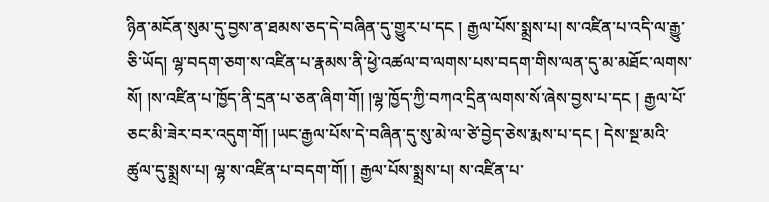ཉིན་མངོན་སུམ་དུ་བྱས་ན་ཐམས་ཅད་དེ་བཞིན་དུ་གྱུར་པ་དང ། རྒྱལ་པོས་སྨྲས་པ། ས་འཛིན་པ་འདི་ལ་རྒྱུ་ཅི་ཡོད། ལྷ་བདག་ཅག་ས་འཛིན་པ་རྣམས་ནི་ཕྱེ་འཚལ་བ་ལགས་པས་བདག་གིས་ལན་དུ་མ་མཐོང་ལགས་སོ། །ས་འཛིན་པ་ཁྱོད་ནི་དྲན་པ་ཅན་ཞིག་གོ། །ལྷ་ཁྱོད་ཀྱི་བཀའ་དྲིན་ལགས་སོ་ཞེས་བྱས་པ་དང ། རྒྱལ་པོ་ཅང་མི་ཟེར་བར་འདུག་གོ། །ཡང་རྒྱལ་པོས་དེ་བཞིན་དུ་སུ་མེ་ལ་ཙེ་བྱེད་ཅེས་རྨས་པ་དང ། དེས་སྔ་མའི་ཚུལ་དུ་སྨྲས་པ། ལྷ་ས་འཛིན་པ་བདག་གོ། ། རྒྱལ་པོས་སྨྲས་པ། ས་འཛིན་པ་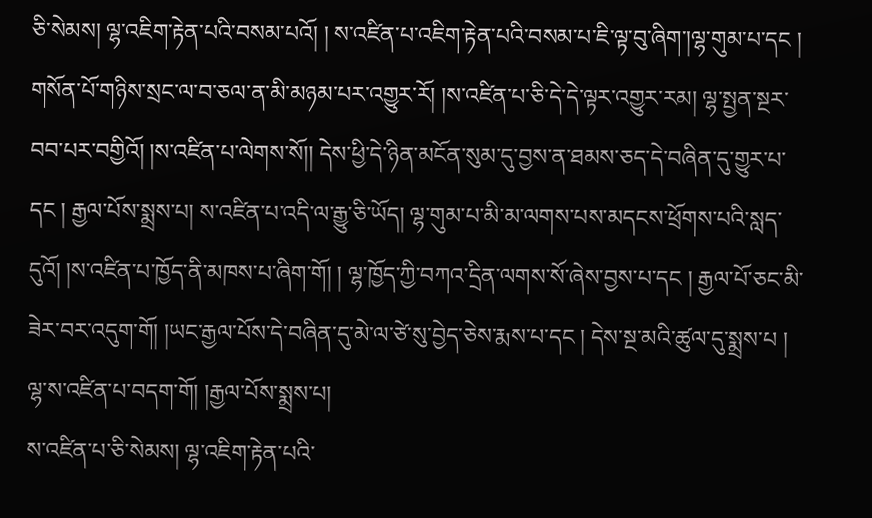ཅི་སེམས། ལྷ་འཇིག་རྟེན་པའི་བསམ་པའོ། ། ས་འཛིན་པ་འཇིག་རྟེན་པའི་བསམ་པ་ཇི་ལྟ་བུ་ཞིག་།ལྷ་གུམ་པ་དང ། གསོན་པོ་གཉིས་སྲང་ལ་བ་ཅལ་ན་མི་མཉམ་པར་འགྱུར་རོ། །ས་འཛིན་པ་ཅི་དེ་དེ་ལྟར་འགྱུར་རམ། ལྷ་སྤྱན་སྔར་བབ་པར་བགྱིའོ། །ས་འཛིན་པ་ལེགས་སོ།། དེས་ཕྱི་དེ་ཉིན་མངོན་སུམ་དུ་བྱས་ན་ཐམས་ཅད་དེ་བཞིན་དུ་གྱུར་པ་དང ། རྒྱལ་པོས་སྨྲས་པ། ས་འཛིན་པ་འདི་ལ་རྒྱུ་ཅི་ཡོད། ལྷ་གུམ་པ་མི་མ་ལགས་པས་མདངས་ཕྲོགས་པའི་སླད་དུའོ། །ས་འཛིན་པ་ཁྱོད་ནི་མཁས་པ་ཞིག་གོ། ། ལྷ་ཁྱོད་ཀྱི་བཀའ་དྲིན་ལགས་སོ་ཞེས་བྱས་པ་དང ། རྒྱལ་པོ་ཅང་མི་ཟེར་བར་འདུག་གོ། །ཡང་རྒྱལ་པོས་དེ་བཞིན་དུ་མེ་ལ་ཙེ་སུ་བྱེད་ཅེས་རྨས་པ་དང ། དེས་སྔ་མའི་ཚུལ་དུ་སྨྲས་པ ། ལྷ་ས་འཛིན་པ་བདག་གོ། །རྒྱལ་པོས་སྨྲས་པ།
ས་འཛིན་པ་ཅི་སེམས། ལྷ་འཇིག་རྟེན་པའི་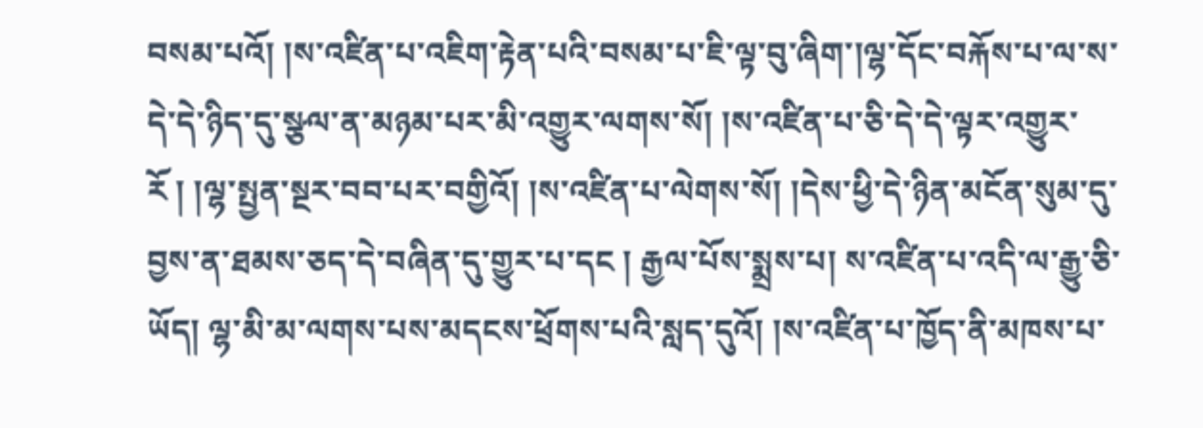བསམ་པའོ། །ས་འཛིན་པ་འཇིག་རྟེན་པའི་བསམ་པ་ཇི་ལྟ་བུ་ཞིག་།ལྷ་དོང་བརྐོས་པ་ལ་ས་དེ་དེ་ཉིད་དུ་སྩལ་ན་མཉམ་པར་མི་འགྱུར་ལགས་སོ། །ས་འཛིན་པ་ཅི་དེ་དེ་ལྟར་འགྱུར་རོ ། །ལྷ་སྤྱན་སྔར་བབ་པར་བགྱིའོ། །ས་འཛིན་པ་ལེགས་སོ། །དེས་ཕྱི་དེ་ཉིན་མངོན་སུམ་དུ་བྱས་ན་ཐམས་ཅད་དེ་བཞིན་དུ་གྱུར་པ་དང ། རྒྱལ་པོས་སྨྲས་པ། ས་འཛིན་པ་འདི་ལ་རྒྱུ་ཅི་ཡོད། ལྷ་མི་མ་ལགས་པས་མདངས་ཕྲོགས་པའི་སླད་དུའོ། །ས་འཛིན་པ་ཁྱོད་ནི་མཁས་པ་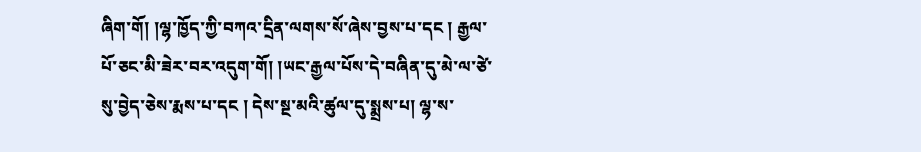ཞིག་གོ། །ལྷ་ཁྱོད་ཀྱི་བཀའ་དྲིན་ལགས་སོ་ཞེས་བྱས་པ་དང ། རྒྱལ་པོ་ཅང་མི་ཟེར་བར་འདུག་གོ། །ཡང་རྒྱལ་པོས་དེ་བཞིན་དུ་མེ་ལ་ཙེ་སུ་བྱེད་ཅེས་རྨས་པ་དང ། དེས་སྔ་མའི་ཚུལ་དུ་སྨྲས་པ། ལྷ་ས་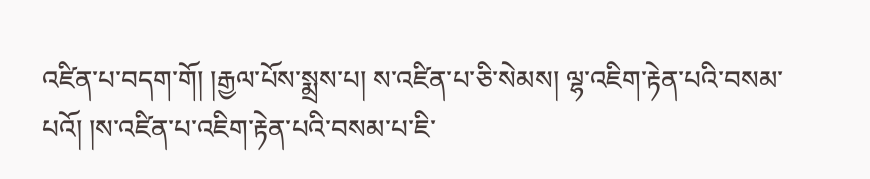འཛིན་པ་བདག་གོ། །རྒྱལ་པོས་སྨྲས་པ། ས་འཛིན་པ་ཅི་སེམས། ལྷ་འཇིག་རྟེན་པའི་བསམ་པའོ། །ས་འཛིན་པ་འཇིག་རྟེན་པའི་བསམ་པ་ཇི་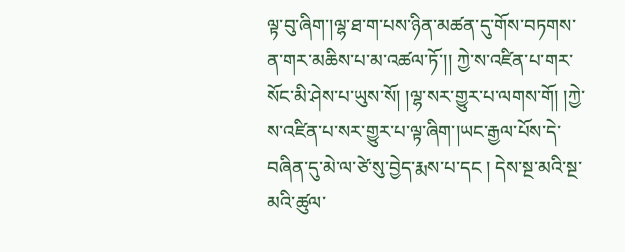ལྟ་བུ་ཞིག་།ལྷ་ཐ་ག་པས་ཉིན་མཚན་དུ་གོས་བཏགས་ན་གར་མཆིས་པ་མ་འཚལ་ཏོ་།། ཀྱེ་ས་འཛིན་པ་གར་སོང་མི་ཤེས་པ་ཡུས་སོ། །ལྷ་སར་གྱུར་པ་ལགས་གོ། །ཀྱེ་ས་འཛིན་པ་སར་གྱུར་པ་ལྟ་ཞིག་།ཡང་རྒྱལ་པོས་དེ་བཞིན་དུ་མེ་ལ་ཙེ་སུ་བྱེད་རྨས་པ་དང ། དེས་སྔ་མའི་སྔ་མའི་ཚུལ་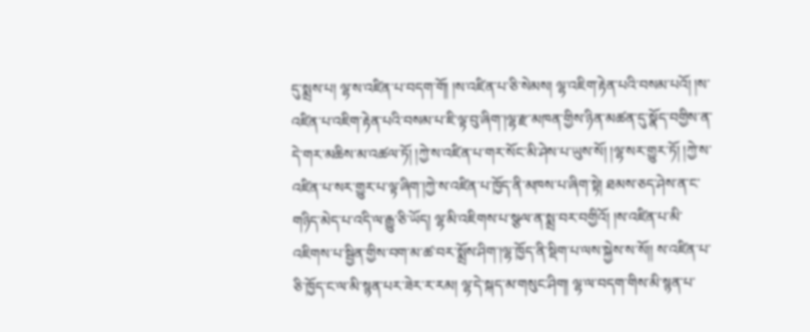དུ་སྨྲས་པ། ལྷ་ས་འཛིན་པ་བདག་གོ། །ས་འཛིན་པ་ཅི་སེམས། ལྷ་འཇིག་རྟེན་པའི་བསམ་པའོ། །ས་འཛིན་པ་འཇིག་རྟེན་པའི་བསམ་པ་ཇི་ལྟ་བུ་ཞིག་།ལྷ་རྫ་མཁན་གྱིས་ཉིན་མཚན་དུ་སྣོད་བགྱིས་ན་དེ་གར་མཆིས་མ་འཚལ་ཏོ། །ཀྱེ་ས་འཛིན་པ་གར་སོང་མི་ཤེས་པ་ཡུས་སོ། །ལྷ་སར་གྱུར་ཏོ། །ཀྱེ་ས་འཛིན་པ་སར་གྱུར་པ་ལྟ་ཞིག་།ཀྱེ་ས་འཛིན་པ་ཁྱོད་ནི་མཁས་པ་ཞིག་སྟེ། ཐམས་ཅད་ཤེས་ན་ང་གཉིད་མེད་པ་འདི་ལ་རྒྱུ་ཅི་ཡོད། ལྷ་མི་འཇིགས་པ་སྩལ་ན་སྨྲ་བར་བགྱིའོ། །ས་འཛིན་པ་མི་
འཇིགས་པ་སྦྱིན་གྱིས་བག་མ་ཚ་བར་སྨྲོས་ཤིག་།ལྷ་ཁྱོད་ནི་སྡིག་པ་ལས་སྐྱེས་ས་སོ།། ས་འཛིན་པ་ཅི་ཁྱོད་ང་ལ་མི་སྙན་པར་ཟེར་ར་རམ། ལྷ་དེ་སྐད་མ་གསུང་ཤིག། ལྷ་ལ་བདག་གིས་མི་སྙན་པ་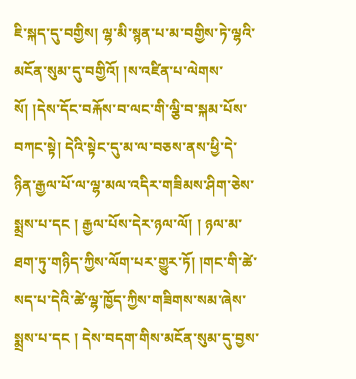ཇི་སྐད་དུ་བགྱིས། ལྷ་མི་སྙན་པ་མ་བགྱིས་ཏེ་ལྷའི་མངོན་སུམ་དུ་བགྱིའོ། །ས་འཛིན་པ་ལེགས་སོ། །དེས་དོང་བརྐོས་བ་ལང་གི་ལྕི་བ་སྐམ་པོས་བཀང་སྟེ། དེའི་སྟེང་དུ་མ་ལ་བཅས་ནས་ཕྱི་དེ་ཉིན་རྒྱལ་པོ་ལ་ལྷ་མལ་འདིར་གཟིམས་ཤིག་ཅེས་སྨྲས་པ་དང ། རྒྱལ་པོས་དེར་ཉལ་ལོ། ། ཉལ་མ་ཐག་ཏུ་གཉིད་ཀྱིས་ལོག་པར་གྱུར་ཏོ། །གང་གི་ཚེ་སད་པ་དེའི་ཚེ་ལྷ་ཁྱོད་ཀྱིས་གཟིགས་སམ་ཞེས་སྨྲས་པ་དང ། དེས་བདག་གིས་མངོན་སུམ་དུ་བྱས་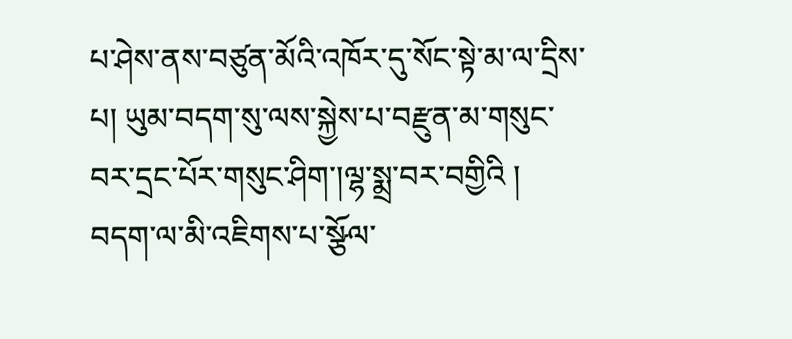པ་ཤེས་ནས་བཙུན་མོའི་འཁོར་དུ་སོང་སྟེ་མ་ལ་དྲིས་པ། ཡུམ་བདག་སུ་ལས་སྐྱེས་པ་བརྫུན་མ་གསུང་བར་དྲང་པོར་གསུང་ཤིག་།ལྷ་སྨྲ་བར་བགྱིའི ། བདག་ལ་མི་འཇིགས་པ་སྩོལ་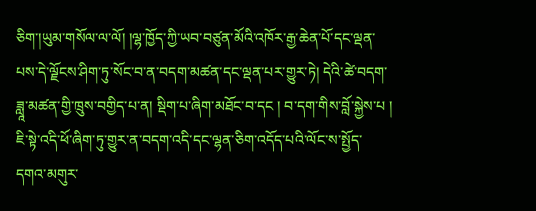ཅིག་།ཡུམ་གསོལ་ལ་ལོ། །ལྷ་ཁྱོད་ཀྱི་ཡབ་བཙུན་མོའི་འཁོར་རྒྱ་ཆེན་པོ་དང་ལྡན་པས་དེ་ལྗོངས་ཤིག་ཏུ་སོང་བ་ན་བདག་མཚན་དང་ལྡན་པར་གྱུར་ཏེ། དེའི་ཚེ་བདག་ཟླཱ་མཚན་གྱི་ཁྲུས་བགྱིད་པ་ན། སྡིག་པ་ཞིག་མཐོང་བ་དང ། བ་དག་གིས་བློ་སྐྱེས་པ ། ཇི་སྟེ་འདི་ཕོ་ཞིག་ཏུ་གྱུར་ན་བདག་འདི་དང་ལྷན་ཅིག་འདོད་པའི་ལོང་ས་སྤྱོད་དགའ་མགུར་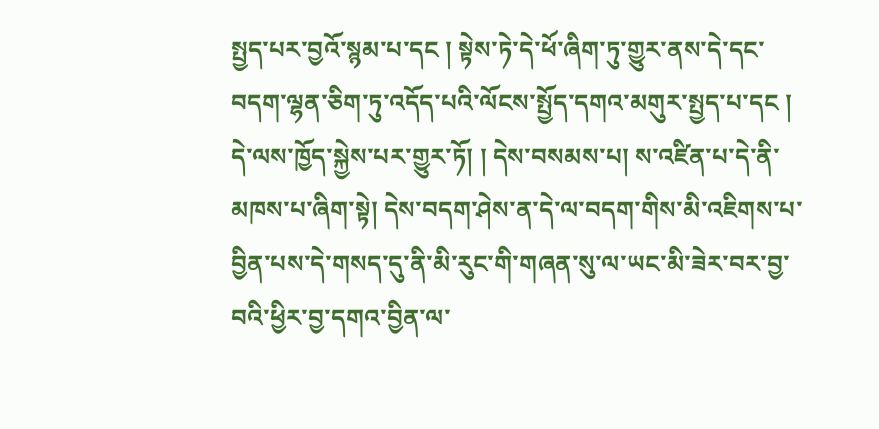སྤྱད་པར་བྱའོ་སྙམ་པ་དང ། སྟེས་ཏེ་དེ་ཕོ་ཞིག་ཏུ་གྱུར་ནས་དེ་དང་བདག་ལྷན་ཅིག་ཏུ་འདོད་པའི་ལོངས་སྤྱོད་དགའ་མགུར་སྤྱད་པ་དང ། དེ་ལས་ཁྱོད་སྐྱེས་པར་གྱུར་ཏོ། ། དེས་བསམས་པ། ས་འཛིན་པ་དེ་ནི་མཁས་པ་ཞིག་སྟེ། དེས་བདག་ཤེས་ན་དེ་ལ་བདག་གིས་མི་འཇིགས་པ་བྱིན་པས་དེ་གསད་དུ་ནི་མི་རུང་གི་གཞན་སུ་ལ་ཡང་མི་ཟེར་བར་བྱ་བའི་ཕྱིར་བྱ་དགའ་བྱིན་ལ་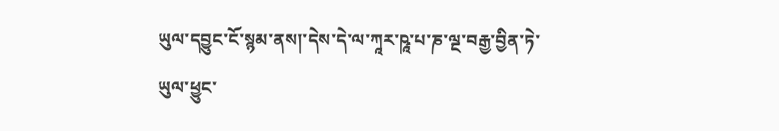ཡུལ་དབྱུང་ངོ་སྙམ་ནས།་དེས་དེ་ལ་ཀཱར་ཥཱ་པ་ཎ་ལྔ་བརྒྱ་བྱིན་ཏེ་ཡུལ་ཕྱུང་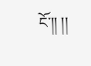ངོ་།། །།